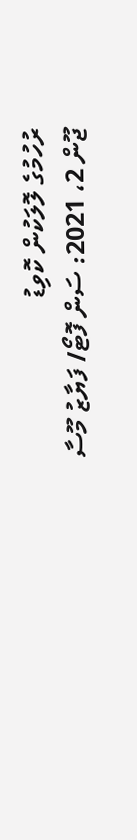ރުހުމުގެ ލޮލަކުން ކޮވިޑު
ޖޫން 2، 2021: ސަން ފޮޓޯ/ ފަޔާޒު މޫސާ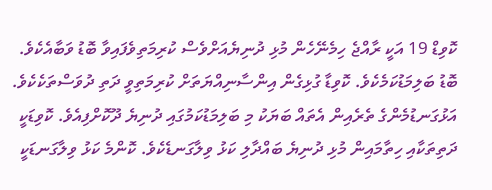ކޮވިޑް 19 އަކީ ރާއްޖެ ހިމެނޭހެން މުޅި ދުނިޔެއަށްވެސް ކުރިމަތިވެފައިވާ ބޮޑު ވަބާއެކެވެ. ބޮޑު ބަލިމަޑުކަމެކެވެ. ކޮވިޑާ ގުޅިގެން އިންސާނިއްޔަތަށް ކުރިމަތިވީ ދަތި ދުވަސްތަކެކެވެ. އަޅުގަނޑުމެންގެ ތެރެއިން އެތައް ބަޔަކު މި ބަލިމަޑުކަމުގައި ދުނިޔެ ދޫކޮށްފިއެވެ. ކޮވިޑަކީ ދަތިތަކާއި ހިތާމައިން މުޅި ދުނިޔެ ބައްދާލި ކަޅު ވިލާގަނޑެކެވެ. ކޮންމެ ކަޅު ވިލާގަނޑަކީ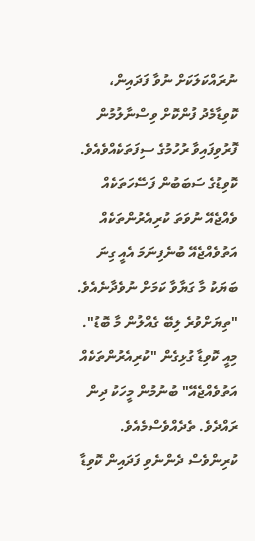ނުރައްކަލަކަށް ނުވާ ފަދައިން، ކޮވިޑާމެދު ފުންކޮށް ވިސްނާލުމުން ފޮރުވިފައިވާ ރުހުމުގެ ސިފަތަކެއްވެއެވެ.
ކޮވިޑުގެ ސަބަބުން ފަސޭހަތަކެއް ވެއްޖެއޭ ނުވަތަ ކުރިއެރުންތަކެއް އަތުވެއްޖެއޭ ބުނެފިނަމަ އެއީ ގިނަ ބަޔަކު މާ ގަޔާވާ ކަމަށް ނުވެދާނެއެވެ. "ތިޔަށްވުރެ ލިބޭ ގެއްލުން މާ ބޮޑު". މިއީ ކޮވިޑާ ގުޅިގެން "ކުރިއެރުންތަކެއް އަތުވެއްޖެއޭ" ބުނުމުން މީހަކު ދިން ރައްދެވެ. ތެދެއްވެސްމެއެވެ. ކުރިންވެސް ދެންނެވި ފަދައިން ކޮވިޑާ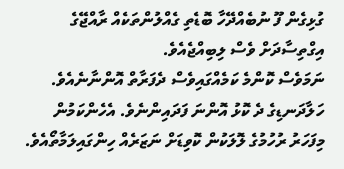ގުޅިގެން ފޫ ނުބެއްދޭހާ ބޮޑެތި ގެއްލުންތަކެއް ރާއްޖޭގެ އިގްތިސާދަށް ވެސް ލިބިއްޖެއެވެ.
ނަމަވެސް ކޮންމެ ކަމެއްގައިވެސް ދެފަރާތް އޮންނާނެއެވެ. ހަލާދަނޑިގެ ދެ ކޮޅު އޮންނަ ފަދައިންނެވެ. އެހެންކަމުން މިފަހަރު ރުހުމުގެ ލޮލަކުން ކޮވިޑަށް ނަޒަރެއް ހިންގައިލަމާތޯއެވެ.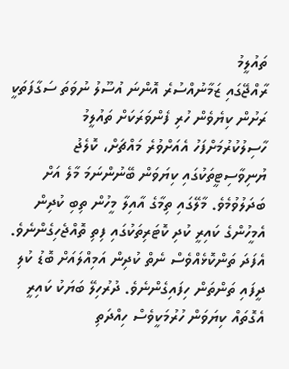ތައުލީމު
ރާއްޖޭގައި ޒަމާނުއްސުރެ އޮންނަ އުސޫލު ނުވަތަ ސަގާފަތަކީ ރަށުން ކިޔެވެން ހުރި ފެންވަރަކަށް ތައުލީމު ހާސިލުކުރުމަށްފަހު އެއަށްވުރެ މައްޗަށް، ކޮލެޖު ޔުނިވާސިޓީތަކުގައި ކިޔަވަން ބޭނުންނަމަ މާލެ އަށް ބަދަލުވުމެވެ. މާލޭގައި ތިމާގެ އާއިލާ މީހުން ތިބި ކުދިން އެމީހުންގެ ކައިރީ ކުދި ކޮޓަރިތަކުގައި ފިތި ތޮއްޖެހިގެންނެވެ. އެފަދަ ތަންކޮޅެއްވެސް ނެތް ކުދިން އަމިއްލައަށް ބޮޑު ކުލި ދީފައި ތަންތަން ހިފައިގެންނެވެ. ދުރުހިލޭ ބަޔަކު ކައިރީ އެގޮތައް ކިޔަވަން ހުރުމަކީވެސް ހިއްދަތި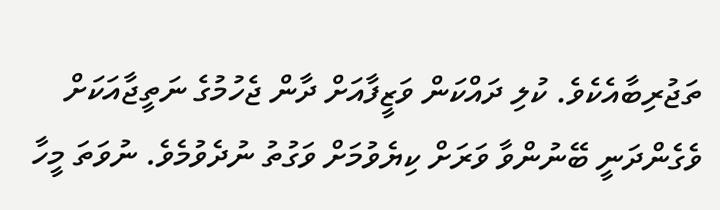ތަޖުރިބާއެކެވެ. ކުލި ދައްކަން ވަޒީފާއަށް ދާން ޖެހުމުގެ ނަތީޖާއަކަށް ވެގެންދަނީ ބޭނުންވާ ވަރަށް ކިޔެވުމަށް ވަގުތު ނުދެވުމެވެ. ނުވަތަ މީހާ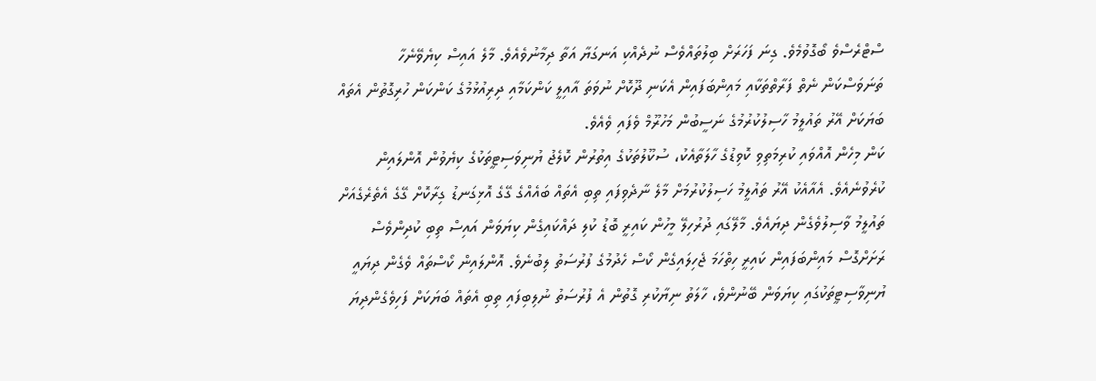ސްޓްރެސްވެ ބޯގޮވުމެވެ. ގިނަ ފަހަރަށް ބިލުތައްވެސް ނުދެއްކި އަނގަޔާ އަތާ ދިމާނުވެއެވެ. މާލެ އައިސް ކިޔެވޭނެހާ ތަނަވަސްކަން ނެތް ފަރާތްތަކާއި މައިންބަފައިން އެކަނި ދޫކޮށް ނުވަތަ އާއިލީ ކަންކަމާއި ދިރިއުޅުމުގެ ކަންކަން ހުރިގޮތުން އެތައް ބަޔަކަށް އޭރު ތައުލީމު ހާސިލުކުރުމުގެ ނަސީބުން މަހުރޫމް ވެފައި ވެއެވެ.
ކަން މިހެން އޮއްވައި ކުރިމަތިވި ކޮވިޑުގެ ހާލަތާއެކު، ސުކޫލުތަކުގެ އިތުރުން ކޮލެޖު ޔުނިވަސިޓީތަކުގެ ކިޔެވުން އޮންލައިން ކުރެވުނެއެވެ. އެއާއެކު އޭރު ތައުލީމު ހަސިލުކުރުމަށް މާލެ ނާދެވިފައި ތިބި އެތައް ބައެއްގެ ގޭގެ އޮޅިގަނޑު ގިރާކޮށް ގޭގެ އެތެރެގެއަށް ތައުލީމު ވާސިލުވެގެން ދިޔައެވެ. މާލޭގައި ދުރުހިލޭ މީހުން ކައިރީ ބޮޑު ކުލި ދައްކައިގެން ކިޔަވަން އައިސް ތިބި ކުދިންވެސް ރަށަށްގޮސް މައިންބަފައިން ކައިރީ ހިތްހަމަ ޖެހިލައިގެން ކޯސް ހެދުމުގެ ފުރުސަތު ލިބުނެވެ. އޮންލައިން ކޯސްތައް ވެގެން ދިޔައީ ޔުނިވާސިޓީތަކުގައި ކިޔަވަން ބޭނުންވެ، ހާލަތު ނިޔާކުރި ގޮތުން އެ ފުރުސަތު ނުލިބިފައި ތިބި އެތައް ބަޔަކަށް ފަހިވެގެންދިޔަ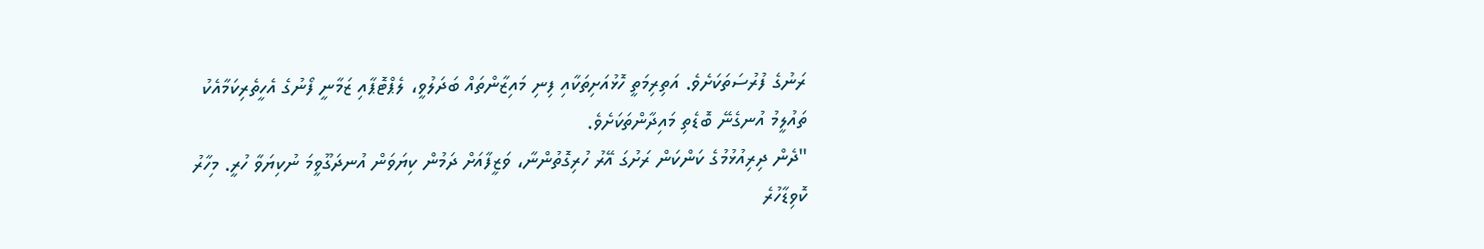ރަނުގެ ފުރުސަތަކަށެވެ. އަތިރިމަތީ ހޮޅުއަށިތަކާއި ފިނި މައިޒާންތައް ބަދަލުވީ، ލެޕްޓޮޕާއި ޒަމާނީ ފޯނުގެ އެހީތެރިކަމާއެކު ތައުލީމު އުނގެނޭ ބޮޑެތި މައިދާންތަކަށެވެ.
"ދެން ދިރިއުޅުމުގެ ކަންކަން ރަށުގަ އޭރު ހުރިގޮތުންނާ، ވަޒީފާއަށް ދަމުން ކިޔަވަން އުނދަގޫވީމަ ނުކިޔަވާ ހުރީ. މިހާރު ކޮވިޑާހުރެ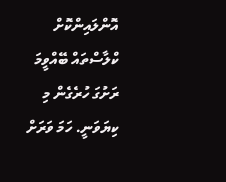އޮންލައިންކޮށް ކްލާސްތައް ބޭއްވީމަ ރަށުގަ ހުރެގެން މި ކިޔަވަނީ. ހަމަ ވަރަށް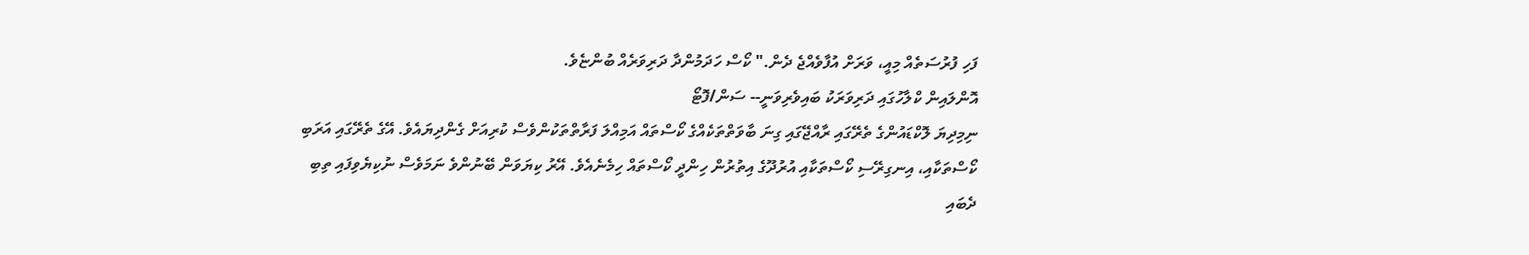ފަހި ފުރުސަތެއް މިއީ، ވަރަށް އުފާވެއްޖެ ދެން." ކޯސް ހަދަމުންދާ ދަރިވަރެއް ބުންޏެވެ.
އޮންލައިން ކްލާހުގައި ދަރިވަރަކު ބައިވެރިވަނީ-- ސަން/ފޮޓޯ
ނިމިދިޔަ ލޮކްޑައުންގެ ތެރޭގައި ރާއްޖޭގައި ގިނަ ބާވަތްތަކެއްގެ ކޯސްތައް އަމިއްލަ ފަރާތްތަކުންވެސް ކުރިއަށް ގެންދިޔައެވެ. އޭގެ ތެރޭގައި އަރަބި ކޯސްތަކާއި، އިނގިރޭސި ކޯސްތަކާއި އުރުދޫގެ އިތުރުން ހިންދީ ކޯސްތައް ހިމެނެއެވެ. އޭރު ކިޔަވަން ބޭނުންވެ ނަމަވެސް ނުކިޔެވިފައި ތިބި ދެބައި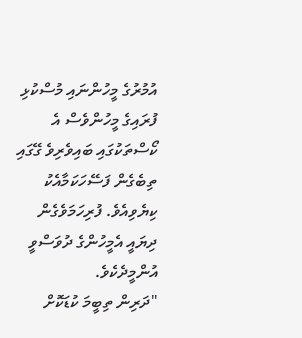އުމުރުގެ މީހުންނައި މުސްކުޅި ފުރައިގެ މީހުންވެސް އެ ކޯސްތަކުގައި ބައިވެރިވެ ގޭގައި ތިބެގެން ފަސޭހަކަމާއެކު ކިޔެވިއެވެ. ފުރިހަމަވެގެން ދިޔައީ އެމީހުންގެ ދުވަސްވީ އުންމީދެކެވެ.
"ދަރިން ތިބީމަ ކުޑަކޮށް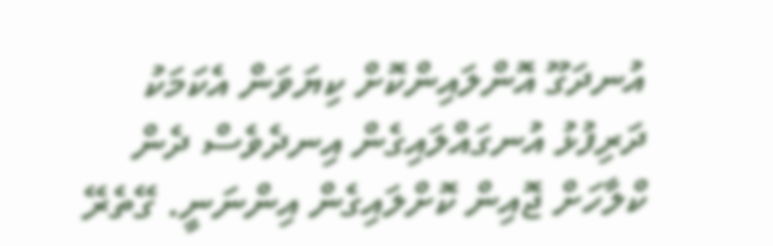އުނދަގޫ އޮންލައިންކޮށް ކިޔަވަން އެކަމަކު ދަރިފުޅު އުނގައްލައިގެން އިނދެވެސް ދެން ކްލާހަށް ޖޮއިން ކޮށްލައިގެން އިންނަނީ. ގޭތެރޭ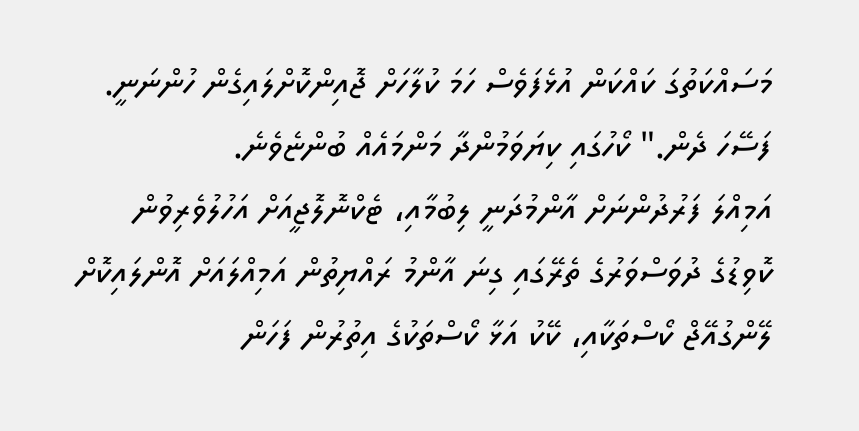މަސައްކަތުގަ ކައްކަން އުޅެފަވެސް ހަމަ ކުލާހަށް ޖޮއިންކޮށްލައިގެން ހުންނަނީ. ފަސޭހަ ދެން." ކޯހުގައި ކިޔަވަމުންދާ މަންމައެއް ބުންޏެވެނެ.
އަމިއްލަ ފަރުދުންނަށް އާންމުދަނީ ލިބުމާއި، ޓެކްނޮލޮޖީއަށް އަހުލުވެރިވުން
ކޮވިޑުގެ ދުވަސްވަރުގެ ތެރޭގައި ގިނަ އާންމު ރައްޔިތުން އަމިއްލައަށް އޮންލައިކޮށް ލޭންގުއޭޖް ކޯސްތަކާއި، ކޭކު އަޅާ ކޯސްތަކުގެ އިތުރުން ފަހަން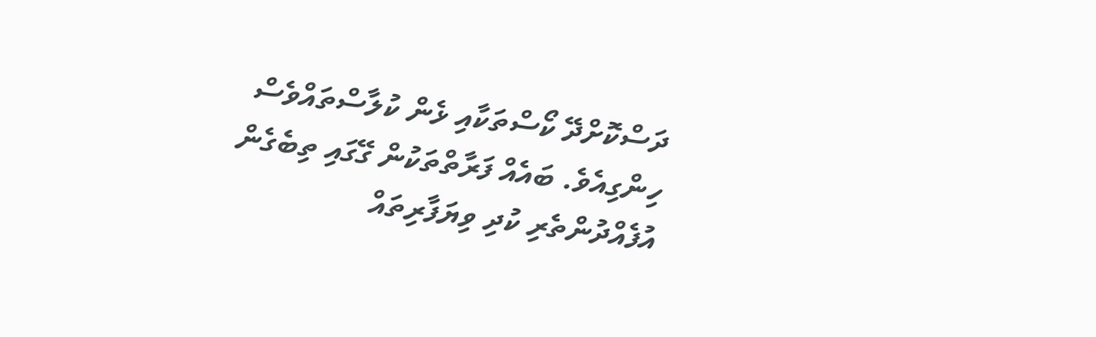ދަސްކޮށްދޭ ކޯސްތަކާއި ޅެން ކުލާސްތައްވެސް ހިންގިއެވެ. ބައެއް ފަރާތްތަކުން ގޭގައި ތިބެގެން އުފެއްދުންތެރި ކުދި ވިޔަފާރިތައް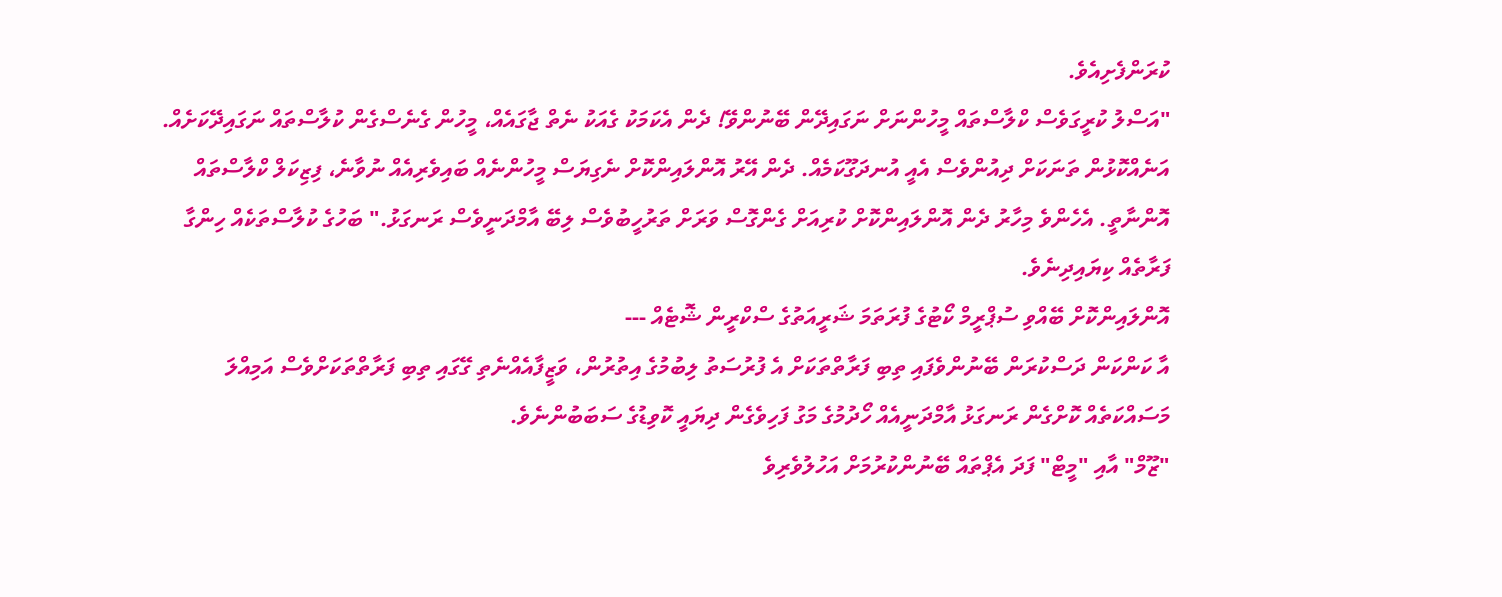ކުރަންފެށިއެވެ.
"އަސްލު ކުރީގަވެސް ކްލާސްތައް މީހުންނަށް ނަގައިދޭން ބޭނުންވޭ! ދެން އެކަމަކު ގެއަކު ނެތް ޖާގައެއް، މީހުން ގެނެސްގެން ކުލާސްތައް ނަގައިދޭކަށެއް. އަނެއްކޮޅުން ތަނަކަށް ދިއުންވެސް އެއީ އުނދަގޫކަމެއް. ދެން އޭރު އޮންލައިންކޮށް ނެގިޔަސް މީހުންނެއް ބައިވެރިއެއް ނުވާނެ، ފިޒިކަލް ކްލާސްތައް އޮންނާތީ. އެހެންވެ މިހާރު ދެން އޮންލައިންކޮށް ކުރިއަށް ގެންގޮސް ވަރަށް ތަރުހީބުވެސް ލިބޭ އާމްދަނީވެސް ރަނގަޅު." ބަހުގެ ކުލާސްތަކެއް ހިންގާ ފަރާތެއް ކިޔައިދިނެވެ.
އޮންލައިންކޮށް ބޭއްވި ސުޕްރީމް ކޯޓުގެ ފުރަތަމަ ޝަރީއަތުގެ ސްކްރީން ޝޮޓެއް ---
އާ ކަންކަން ދަސްކުރަން ބޭނުންވެފައި ތިބި ފަރާތްތަކަށް އެ ފުރުސަތު ލިބުމުގެ އިތުރުން، ވަޒީފާއެއްނެތި ގޭގައި ތިބި ފަރާތްތަކަށްވެސް އަމިއްލަ މަސައްކަތެއް ކޮށްގެން ރަނގަޅު އާމްދަނީއެއް ހޯދުމުގެ މަގު ފަހިވެގެން ދިޔައީ ކޮވިޑުގެ ސަބަބުންނެވެ.
"ޒޫމް" އާއި "މީޓް" ފަދަ އެޕްތައް ބޭނުންކުރުމަށް އަހުލުވެރިވެ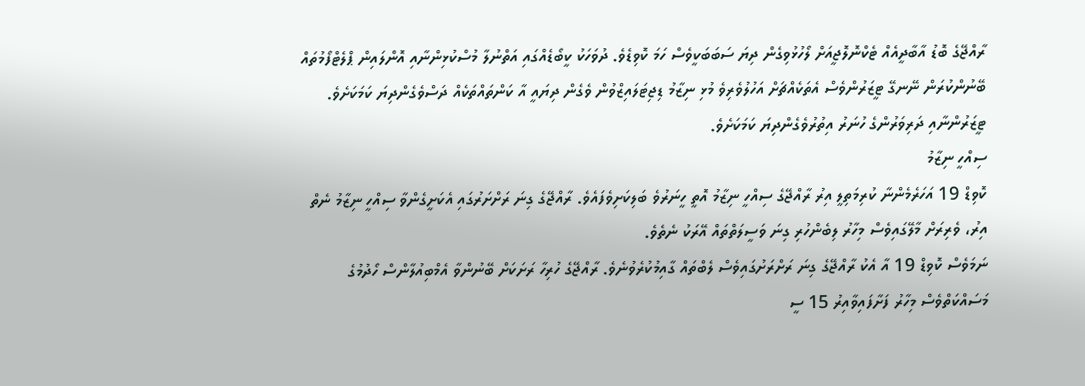ރާއްޖޭގެ ބޮޑު އާބާދީއެއް ޓެކްނޮލޮޖީއަށް ލޯހުޅުވިގެން ދިޔަ ސަބަބަކީވެސް ހަމަ ކޮވިޑެވެ. ދުވަހަކު ކީބޯޑެއްގައި އަތްނުލާ މުސްކުޅިންނާއި އޮންލައިން ޕްލެޓްފޯމުތައް ބޭނުންކުރަން ނޭނގޭ ޓީޒަރުންވެސް އެތަކެއްޗަށް އަހުލުވެރިވެ މުޅި ނިޒާމު ޑިޖިޓަލައިޒްވުން ވެގެން ދިޔައީ އާ ކަންތައްތަކެއް ދަސްވެގެންދިޔަ ކަމަކަށެވެ. ޓީޒަރުންނާއި ދަރިވަރުންގެ ހުނަރު އިތުރުވެގެންދިޔަ ކަމަކަށެވެ.
ސިއްހީ ނިޒާމު
ކޮވިޑް 19 އަހަރެމެންނާ ކުރިމަތިލީ އިރު ރާއްޖޭގެ ސިއްހީ ނިޒާމު އޮތީ ހީނަރުވެ ބަލިކަށިވެފައެވެ. ރާއްޖޭގެ ގިނަ ރަށްށަރުގައި އެކަށީގެންވާ ސިއްހީ ނިޒާމު ނެތް އިރު، ވެރިރަށް މާލޭގައިވެސް މިހާރު ލިބެންހުރި ގިނަ ވަސީލަތްތައް އޭރަކު ނެތެވެ.
ނަމަވެސް ކޮވިޑް 19 އާ އެކު ރާއްޖޭގެ ގިނަ ރަށްރަށުގައިވެސް ލެބްތައް ގާއިމުކުރެވުނެވެ. ރާއްޖޭގެ ހުރިހާ ރަށަކަށް ބޭނުންވާ އެމްބިއުލާންސް ހޯދުމުގެ މަސައްކަތްވެސް މިހާރު ފަށާފައިވާއިރު 15 ސީ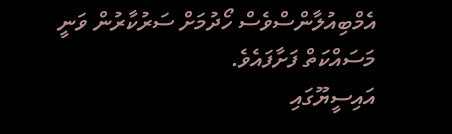އެމްބިއުލާންސްވެސް ހޯދުމަށް ސަރުކާރުން ވަނީ މަސައްކަތް ފަށާފައެވެ.
އައިސީޔޫގައި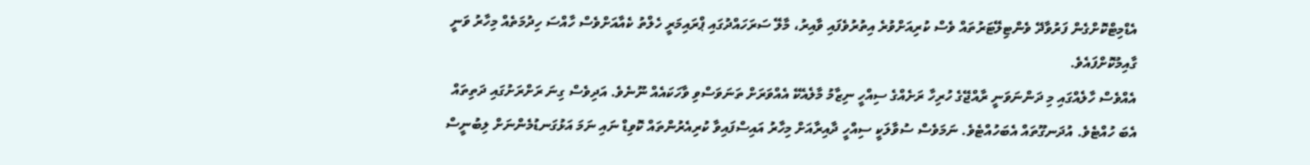އެޑްމިޓްކޮށްގެން ފަރުވާދޭ ވެންޓިލޭޓަރުތައް ވެސް ކުރިއަށްވުރެ އިތުރުވެފައި ވާއިރު، މާލޭ ސަރަހައްދުގައި ޕްރައިމަރީ ހެލްތު ކެއާއަށްވެސް ހާއްސަ ހިދުމަތެއް މިހާރު ވަނީ ގާއިމުކޮށްފައެވެ.
އެއްވެސް ހާލެއްގައި މި ދަންނަވަނީ ރާއްޖޭގެ ހުރިހާ ރަށެއްގެ ސިއްހީ ނިޒާމު މާލެއެކޭ އެއްވަރަށް ތަނަވަސްވި ވާހަކައެއް ނޫނެވެ. އަދިވެސް ގިނަ ރަށްރަށުގައި ދަތިތައް އެބަ ހުއްޓެވެ. އުދަނގޫތައް އެބަހުއްޓެވެ. ނަމަވެސް ސުވާލަކީ ސިއްހީ ދާއިރާއަށް މިހާރު އައިސްފައިވާ ކުރިއެރުންތައް ކޮވިޑް ނައި ނަމަ އަޅުގަނޑުމެންނަށް ލިބުނީސް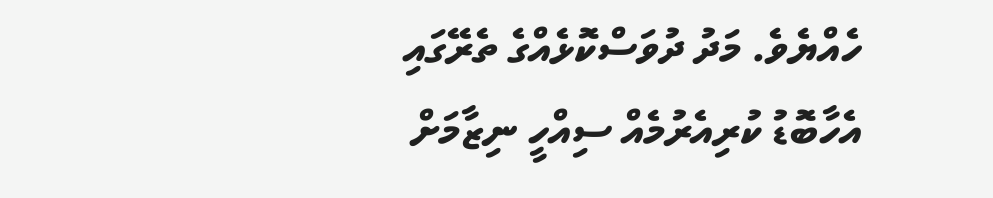ހެއްޔެވެ. މަދު ދުވަސްކޮޅެއްގެ ތެރޭގައި އެހާބޮޑު ކުރިއެރުމެއް ސިއްހީ ނިޒާމަށް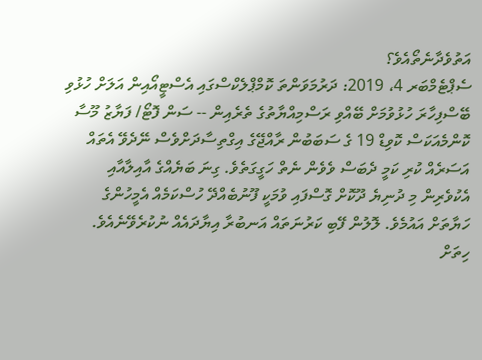އަތުވެދާނެތޯއެވެ؟
ސެޕްޓެމްބަރ 4، 2019: ދަރުމަވަންތަ ކޮމްޕްލެކްސްގައި އެސްޓީއޯއިން އަލަށް ހުޅުވި ބޭސްފިހާރަ ހުޅުވުމަށް ބޭއްވި ރަސްމިއްޔާތުގެ ތެރެއިން -- ސަން ފޮޓޯ/ ފަޔާޒު މޫސާ
ކޮންމެއަކަސް ކޮވިޑް 19 ގެ ސަބަބުން ރާއްޖޭގެ އިގްތިސާދަށްވެސް ނޭދެވޭ އެތައް އަސަރެއް ކުރި ކަމީ ދެބަސް ވެވެން ނެތް ހަގީގަތެވެ. ގިނަ ބަޔެއްގެ އާއިލާއާއި އެކުވެރިން މި ދުނިޔެ ދޫކޮށް ގޮސްފައި ވުމަކީ ފޫނުބެއްދޭ ހުސްކަމެއް އެމީހުންގެ ހަޔާތަށް އައުމެވެ. ލޮލުން ފޭބި ކަރުނަތައް އަނބުރާ އިޔާދައެއް ނުކުރެވޭނެއެވެ. ހިތަށް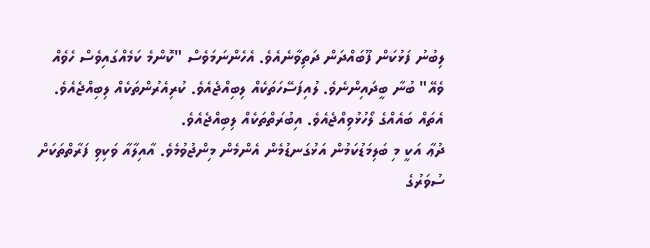ލިބުނު ފަޅުކަން ފޫބައްދަން ދަތިވާނެއެވެ. އެހެންނަމަވެސް "ކޮންމެ ކަމެއްގައިވެސް ހެވެއް ވެއޭ" ބުނާ ބީދައިންނެވެ. ލުއިފަސޭހަތަކެއް ލިބިއްޖެއެވެ. ކުރިއެރުންތަކެއް ލިބިއްޖެއެވެ. އެތައް ބައެއްގެ ލޯހުޅުވިއްޖެއެވެ. އިބުރަތްތަކެއް ލިބިއްޖެއެވެ.
ދުޢާ އަކީ މި ބަލިމަޑުކަމުން އަޅުގަނޑުމެން އެންމެން މިންޖުވުމެވެ. އާއިލާއާ ވަކިވި ފަރާތްތަކަށް ސުވަރުގެ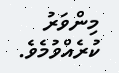މިންވަރު ކުރެއްވުމެވެ.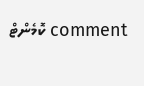comment ކޮމެންޓް